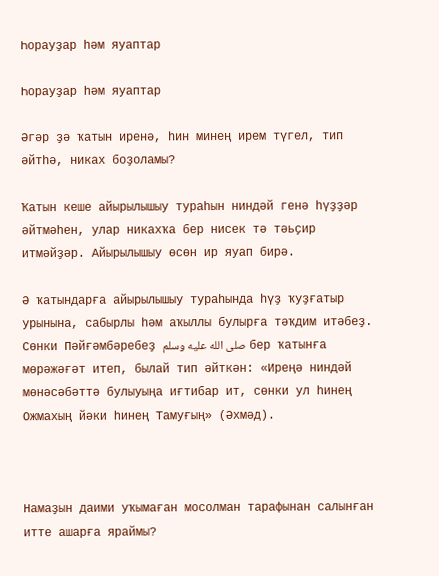Һорауҙар һәм яуаптар

Һорауҙар һәм яуаптар

Әгәр ҙә ҡатын иренә, һин минең ирем түгел, тип әйтһә, никах боҙоламы?

Ҡатын кеше айырылышыу тураһын ниндәй генә һүҙҙәр әйтмәһен, улар никахҡа бер нисек тә тәьҫир итмәйҙәр. Айырылышыу өсөн ир яуап бирә.

Ә ҡатындарға айырылышыу тураһында һүҙ ҡуҙғатыр урынына, сабырлы һәм аҡыллы булырға тәҡдим итәбеҙ. Сөнки Пәйғәмбәребеҙ صلى الله عليه وسلم бер ҡатынға мөрәжәғәт итеп, былай тип әйткән: «Иреңә ниндәй мөнәсәбәттә булыуыңа иғтибар ит, сөнки ул һинең Ожмахың йәки һинең Тамуғың» (Әхмәд).



Намаҙын даими уҡымаған мосолман тарафынан салынған итте ашарға яраймы?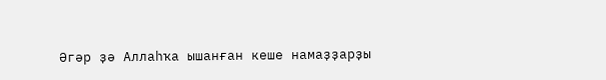Әгәр ҙә Аллаһҡа ышанған кеше намаҙҙарҙы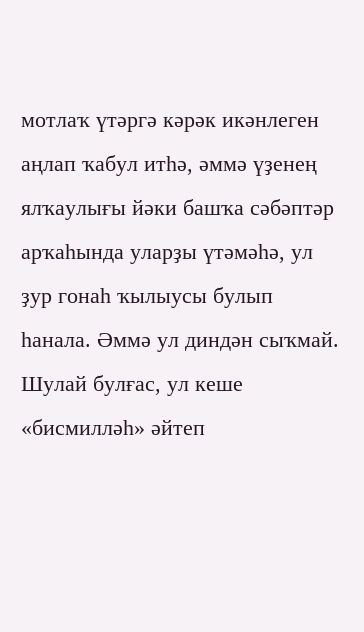мотлаҡ үтәргә кәрәк икәнлеген аңлап ҡабул итһә, әммә үҙенең ялҡаулығы йәки башҡа сәбәптәр арҡаһында уларҙы үтәмәһә, ул ҙур гонаһ ҡылыусы булып һанала. Әммә ул диндән сыҡмай. Шулай булғас, ул кеше «бисмилләһ» әйтеп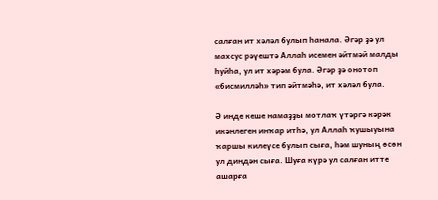салған ит хәләл булып һанала. Әгәр ҙә ул махсус рәүештә Аллаһ исемен әйтмәй малды һуйһа, ул ит хәрәм була. Әгәр ҙә онотоп «бисмилләһ» тип әйтмәһә, ит хәләл була.

Ә инде кеше намаҙҙы мотлаҡ үтәргә кәрәк икәнлеген инҡар итһә, ул Аллаһ ҡушыуына ҡаршы килеүсе булып сыға, һәм шуның өсөн ул диндән сыға. Шуға күрә ул салған итте ашарға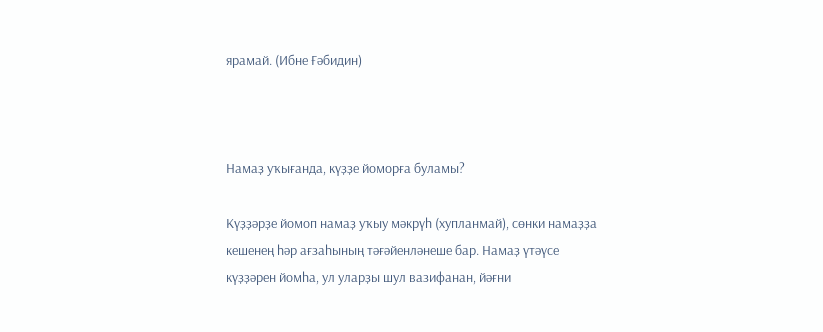ярамай. (Ибне Ғәбидин)



Намаҙ уҡығанда, күҙҙе йоморға буламы?

Күҙҙәрҙе йомоп намаҙ уҡыу мәкрүһ (хупланмай), сөнки намаҙҙа кешенең һәр ағзаһының тәғәйенләнеше бар. Намаҙ үтәүсе күҙҙәрен йомһа, ул уларҙы шул вазифанан, йәғни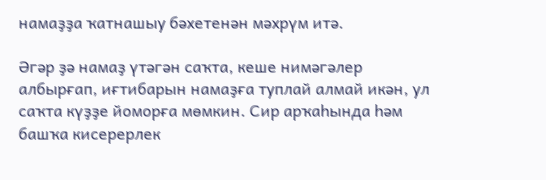намаҙҙа ҡатнашыу бәхетенән мәхрүм итә.

Әгәр ҙә намаҙ үтәгән саҡта, кеше нимәгәлер албырғап, иғтибарын намаҙға туплай алмай икән, ул саҡта күҙҙе йоморға мөмкин. Сир арҡаһында һәм башҡа кисерерлек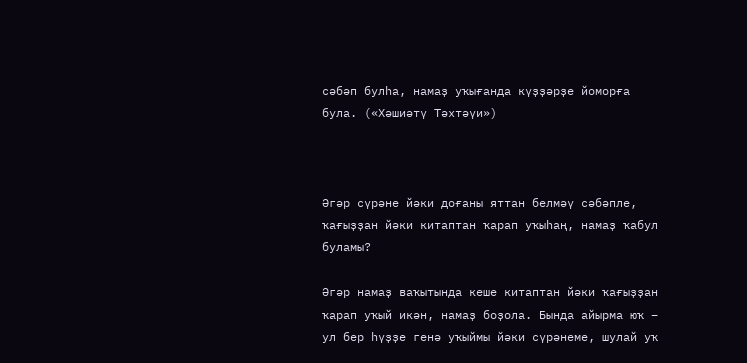сәбәп булһа, намаҙ уҡығанда күҙҙәрҙе йоморға була. («Хәшиәтү Тәхтәүи»)



Әгәр сүрәне йәки доғаны яттан белмәү сәбәпле, ҡағыҙҙан йәки китаптан ҡарап уҡыһаң, намаҙ ҡабул буламы?

Әгәр намаҙ ваҡытында кеше китаптан йәки ҡағыҙҙан ҡарап уҡый икән, намаҙ боҙола. Бында айырма юҡ − ул бер һүҙҙе генә уҡыймы йәки сүрәнеме, шулай уҡ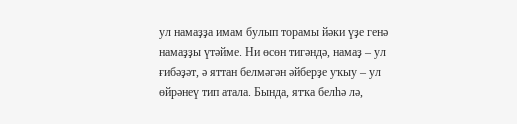ул намаҙҙа имам булып торамы йәки үҙе генә намаҙҙы үтәйме. Ни өсөн тигәндә, намаҙ – ул ғибәҙәт, ә яттан белмәгән әйберҙе уҡыу – ул өйрәнеү тип атала. Бында, ятҡа белһә лә,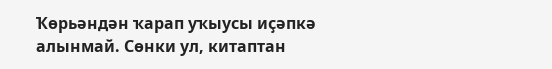Ҡөрьәндән ҡарап уҡыусы иҫәпкә алынмай. Сөнки ул, китаптан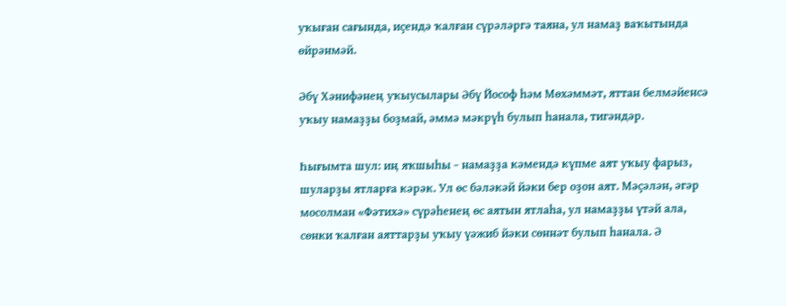уҡыған сағында, иҫендә ҡалған сүрәләргә таяна, ул намаҙ ваҡытында өйрәнмәй.

Әбү Хәнифәнең уҡыусылары Әбү Йософ һәм Мөхәммәт, яттан белмәйенсә уҡыу намаҙҙы боҙмай, әммә мәкрүһ булып һанала, тигәндәр.

Һығымта шул: иң яҡшыһы − намаҙҙа кәмендә күпме аят уҡыу фарыз, шуларҙы ятларға кәрәк. Ул өс бәләкәй йәки бер оҙон аят. Мәҫәлән, әгәр мосолман «Фәтихә» сүрәһенең өс аятын ятлаһа, ул намаҙҙы үтәй ала, сөнки ҡалған аяттарҙы уҡыу үәжиб йәки сөннәт булып һанала. Ә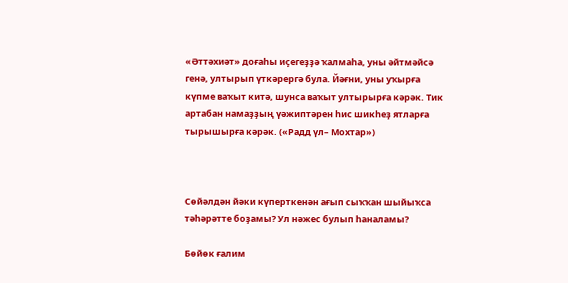«Әттәхиәт» доғаһы иҫегеҙҙә ҡалмаһа, уны әйтмәйсә генә, ултырып үткәрергә була. Йәғни, уны уҡырға күпме ваҡыт китә, шунса ваҡыт ултырырға кәрәк. Тик артабан намаҙҙың үәжиптәрен һис шикһеҙ ятларға тырышырға кәрәк. («Радд үл– Мохтар»)



Сөйәлдән йәки күперткенән ағып сыҡҡан шыйыҡса тәһәрәтте боҙамы? Ул нәжес булып һаналамы?

Бөйөк ғалим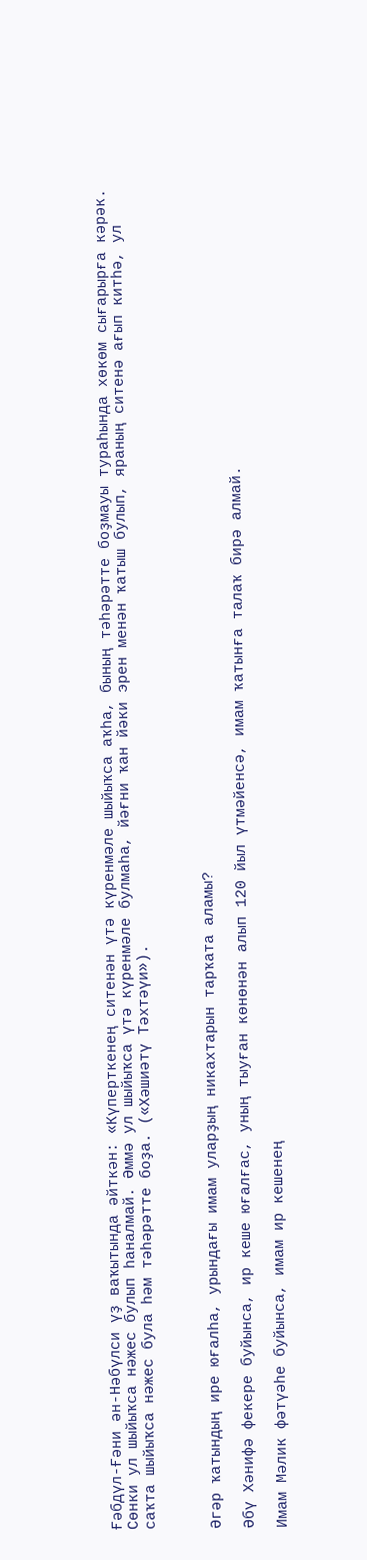Ғәбдүл-Ғәни ән-Нәбүлси үҙ ваҡытында әйткән: «Күперткенең ситенән үтә күренмәле шыйыҡса аҡһа, бының тәһәрәтте боҙмауы тураһында хөкөм сығарырға кәрәк. Сөнки ул шыйыҡса нәжес булып һаналмай. Әммә ул шыйыҡса үтә күренмәле булмаһа, йәғни ҡан йәки эрен менән ҡатыш булып, яраның ситенә ағып китһә, ул саҡта шыйыҡса нәжес була һәм тәһәрәтте боҙа. («Хәшиәтү Тәхтәүи»).



Әгәр ҡатындың ире юғалһа, урындағы имам уларҙың никахтарын тарҡата аламы?

Әбү Хәнифә фекере буйынса, ир кеше юғалғас, уның тыуған көнөнән алып 120 йыл үтмәйенсә, имам ҡатынға талаҡ бирә алмай.

Имам Мәлик фәтүәһе буйынса, имам ир кешенең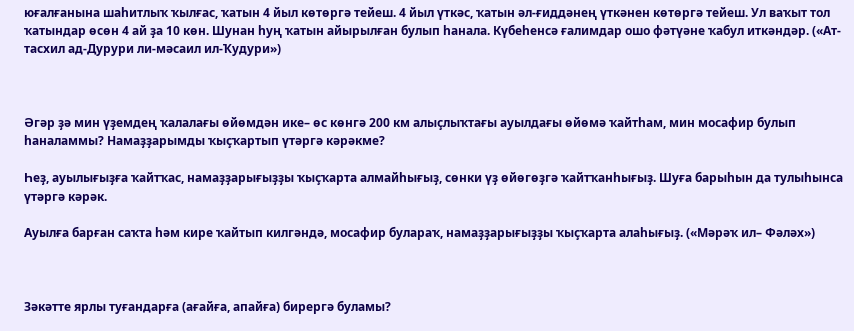юғалғанына шаһитлыҡ ҡылғас, ҡатын 4 йыл көтөргә тейеш. 4 йыл үткәс, ҡатын әл-ғиддәнең үткәнен көтөргә тейеш. Ул ваҡыт тол ҡатындар өсөн 4 ай ҙа 10 көн. Шунан һуң ҡатын айырылған булып һанала. Күбеһенсә ғалимдар ошо фәтүәне ҡабул иткәндәр. («Ат-тасхил ад-Дурури ли-мәсаил ил-Ҡудури»)



Әгәр ҙә мин үҙемдең ҡалалағы өйөмдән ике– өс көнгә 200 км алыҫлыҡтағы ауылдағы өйөмә ҡайтһам, мин мосафир булып һаналаммы? Намаҙҙарымды ҡыҫҡартып үтәргә кәрәкме?

Һеҙ, ауылығыҙға ҡайтҡас, намаҙҙарығыҙҙы ҡыҫҡарта алмайһығыҙ, сөнки үҙ өйөгөҙгә ҡайтҡанһығыҙ. Шуға барыһын да тулыһынса үтәргә кәрәк.

Ауылға барған саҡта һәм кире ҡайтып килгәндә, мосафир булараҡ, намаҙҙарығыҙҙы ҡыҫҡарта алаһығыҙ. («Мәрәҡ ил– Фәләх»)



Зәкәтте ярлы туғандарға (ағайға, апайға) бирергә буламы?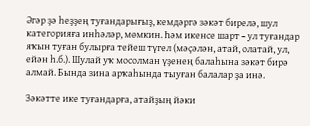Әгәр ҙә һеҙҙең туғандарығыҙ, кемдәргә зәкәт бирелә, шул категорияға инһәләр, мөмкин. Һәм икенсе шарт − ул туғандар яҡын туған булырға тейеш түгел (мәҫәлән, атай, олатай, ул, ейән һ.б.). Шулай уҡ мосолман үҙенең балаһына зәкәт бирә алмай. Бында зина арҡаһында тыуған балалар ҙа инә.

Зәкәтте ике туғандарға, атайҙың йәки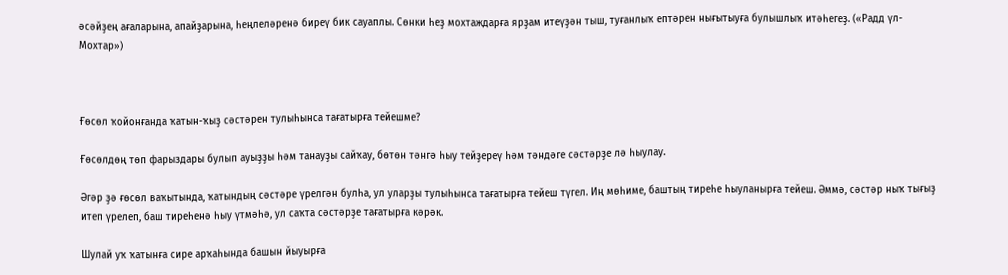әсәйҙең ағаларына, апайҙарына, һеңлеләренә биреү бик сауаплы. Сөнки һеҙ мохтаждарға ярҙам итеүҙән тыш, туғанлыҡ ептәрен нығытыуға булышлыҡ итәһегеҙ. («Радд үл-Мохтар»)



Ғөсөл ҡойонғанда ҡатын-ҡыҙ сәстәрен тулыһынса тағатырға тейешме?

Ғөсөлдөң төп фарыздары булып ауыҙҙы һәм танауҙы сайҡау, бөтөн тәнгә һыу тейҙереү һәм тәндәге сәстәрҙе лә һыулау.

Әгәр ҙә ғөсөл ваҡытында, ҡатындың сәстәре үрелгән булһа, ул уларҙы тулыһынса тағатырға тейеш түгел. Иң мөһиме, баштың тиреһе һыуланырға тейеш. Әммә, сәстәр ныҡ тығыҙ итеп үрелеп, баш тиреһенә һыу үтмәһә, ул саҡта сәстәрҙе тағатырға кәрәк.

Шулай уҡ ҡатынға сире арҡаһында башын йыуырға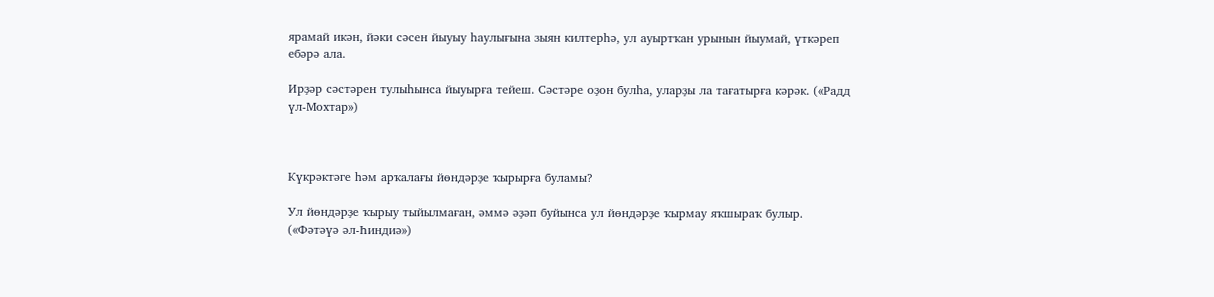ярамай икән, йәки сәсен йыуыу һаулығына зыян килтерһә, ул ауыртҡан урынын йыумай, үткәреп ебәрә ала.

Ирҙәр сәстәрен тулыһынса йыуырға тейеш. Сәстәре оҙон булһа, уларҙы ла тағатырға кәрәк. («Радд үл-Мохтар»)



Күкрәктәге һәм арҡалағы йөндәрҙе ҡырырға буламы?

Ул йөндәрҙе ҡырыу тыйылмаған, әммә әҙәп буйынса ул йөндәрҙе ҡырмау яҡшыраҡ булыр. («Фәтәүә әл-Һиндиә»)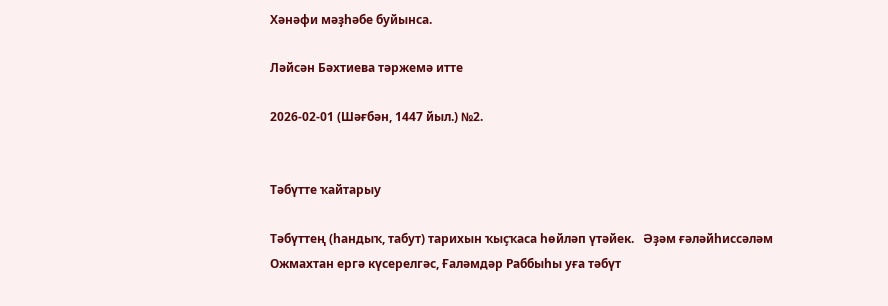Хәнәфи мәҙһәбе буйынса.

Ләйсән Бәхтиева тәржемә итте

2026-02-01 (Шәғбән, 1447 йыл.) №2.


Тәбүтте ҡайтарыу

Тәбүттең (һандыҡ, табут) тарихын ҡыҫҡаса һөйләп үтәйек.   Әҙәм ғәләйһиссәләм Ожмахтан ергә күсерелгәс, Ғаләмдәр Раббыһы уға тәбүт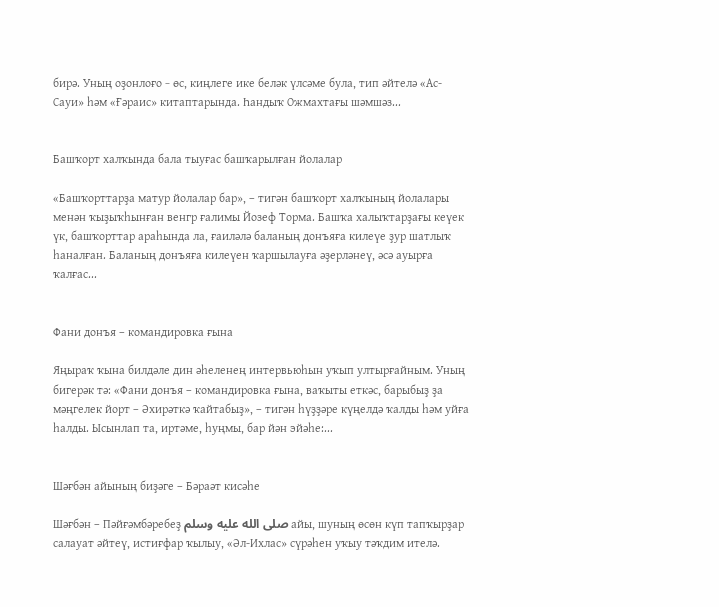бирә. Уның оҙонлоғо − өс, киңлеге ике беләк үлсәме була, тип әйтелә «Ас-Сауи» һәм «Ғәраис» китаптарында. Һандыҡ Ожмахтағы шәмшәз...


Башҡорт халҡында бала тыуғас башҡарылған йолалар

«Башҡорттарҙа матур йолалар бар», – тигән башҡорт халҡының йолалары менән ҡыҙыҡһынған венгр ғалимы Йозеф Торма. Башҡа халыҡтарҙағы кеүек үк, башҡорттар араһында ла, ғаиләлә баланың донъяға килеүе ҙур шатлыҡ һаналған. Баланың донъяға килеүен ҡаршылауға әҙерләнеү, әсә ауырға ҡалғас...


Фани донъя – командировка ғына

Яңыраҡ ҡына билдәле дин әһеленең интервьюһын уҡып ултырғайным. Уның бигерәк тә: «Фани донъя – командировка ғына, ваҡыты еткәс, барыбыҙ ҙа мәңгелек йорт – Әхирәткә ҡайтабыҙ», – тигән һүҙҙәре күңелдә ҡалды һәм уйға һалды. Ысынлап та, иртәме, һуңмы, бар йән эйәһе:...


Шәғбән айының биҙәге – Бәраәт кисәһе

Шәғбән – Пәйғәмбәребеҙ صلى الله عليه وسلم айы, шуның өсөн күп тапҡырҙар салауат әйтеү, истиғфар ҡылыу, «Әл-Ихлас» сүрәһен уҡыу тәҡдим ителә.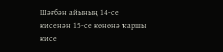Шәғбән айының 14-се кисенән 15-се көнөнә ҡаршы кисе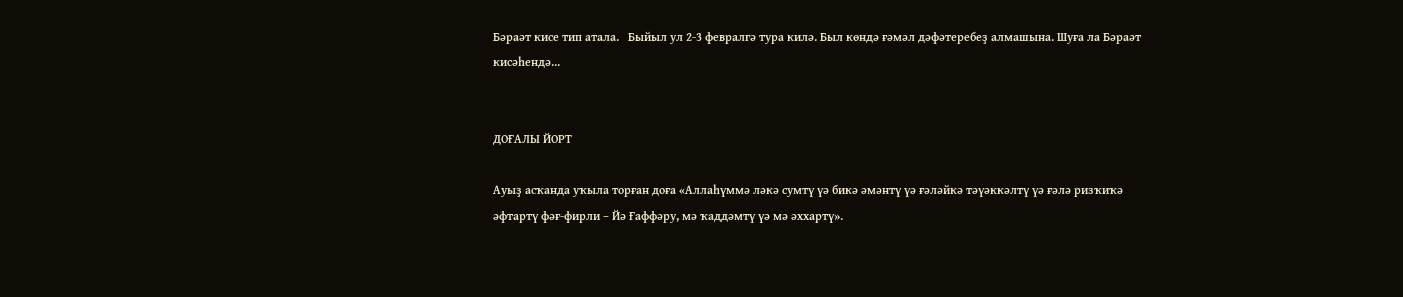Бәраәт кисе тип атала.   Быйыл ул 2-3 февралгә тура килә. Был көндә ғәмәл дәфәтеребеҙ алмашына. Шуға ла Бәраәт кисәһендә...


ДОҒАЛЫ ЙОРТ

Ауыҙ асҡанда уҡыла торған доға «Аллаһүммә ләкә сумтү үә бикә әмәнтү үә ғәләйкә тәүәккәлтү үә ғәлә ризҡиҡә әфтартү фәғ-фирли – Йә Ғаффәру, мә ҡаддәмтү үә мә әххартү».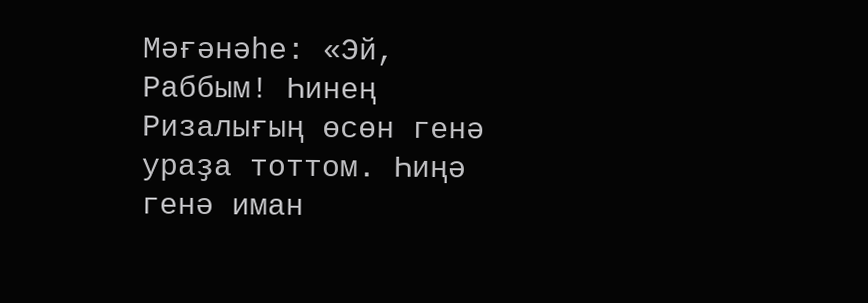Мәғәнәһе: «Эй, Раббым! Һинең Ризалығың өсөн генә ураҙа тоттом. Һиңә генә иман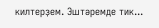килтерҙем. Эштәремде тик...